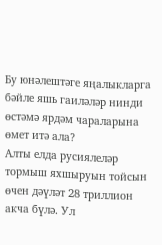Бу юнәлештәге яңалыкларга бәйле яшь гаиләләр нинди өстәмә ярдәм чараларына өмет итә ала?
Алты елда русиялеләр тормыш яхшыруын тойсын өчен дәүләт 28 триллион акча бүлә. Ул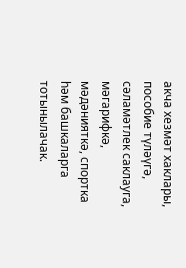акча хезмәт хаклары, пособие түләүгә, сәламәтлек саклауга, мәгарифкә, мәдәнияткә, спортка һәм башкаларга тотынылачак.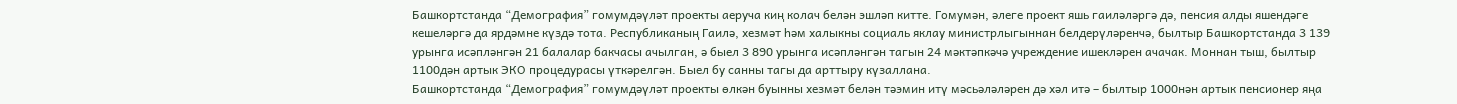Башкортстанда “Демография” гомумдәүләт проекты аеруча киң колач белән эшләп китте. Гомумән, әлеге проект яшь гаиләләргә дә, пенсия алды яшендәге кешеләргә да ярдәмне күздә тота. Республиканың Гаилә, хезмәт һәм халыкны социаль яклау министрлыгыннан белдерүләренчә, былтыр Башкортстанда 3 139 урынга исәпләнгән 21 балалар бакчасы ачылган, ә быел 3 890 урынга исәпләнгән тагын 24 мәктәпкәчә учреждение ишекләрен ачачак. Моннан тыш, былтыр 1100дән артык ЭКО процедурасы үткәрелгән. Быел бу санны тагы да арттыру күзаллана.
Башкортстанда “Демография” гомумдәүләт проекты өлкән буынны хезмәт белән тәэмин итү мәсьәләләрен дә хәл итә – былтыр 1000нән артык пенсионер яңа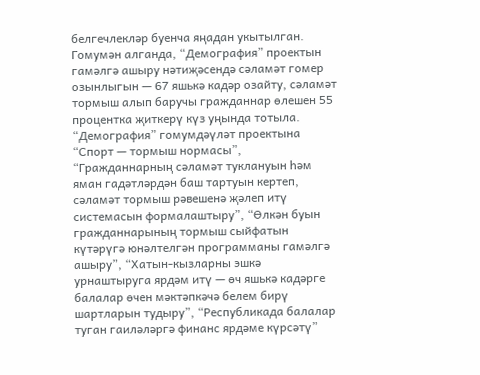белгечлекләр буенча яңадан укытылган.
Гомумән алганда, “Демография” проектын гамәлгә ашыру нәтиҗәсендә сәламәт гомер озынлыгын — 67 яшькә кадәр озайту, сәламәт тормыш алып баручы гражданнар өлешен 55 процентка җиткерү күз уңында тотыла.
“Демография” гомумдәүләт проектына “Спорт — тормыш нормасы”, “Гражданнарның сәламәт туклануын һәм яман гадәтләрдән баш тартуын кертеп, сәламәт тормыш рәвешенә җәлеп итү системасын формалаштыру”, “Өлкән буын гражданнарының тормыш сыйфатын күтәрүгә юнәлтелгән программаны гамәлгә ашыру”, “Хатын-кызларны эшкә урнаштыруга ярдәм итү — өч яшькә кадәрге балалар өчен мәктәпкәчә белем бирү шартларын тудыру”, “Республикада балалар туган гаиләләргә финанс ярдәме күрсәтү”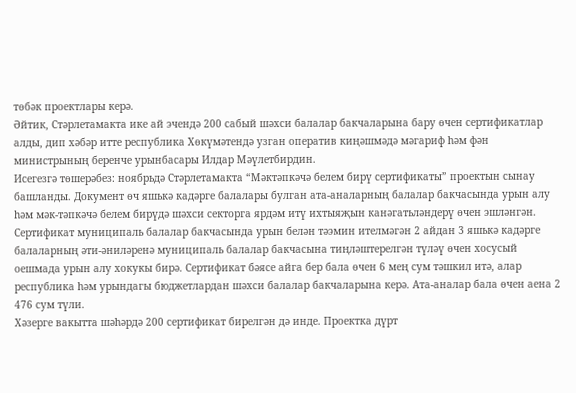төбәк проектлары керә.
Әйтик, Стәрлетамакта ике ай эчендә 200 сабый шәхси балалар бакчаларына бару өчен сертификатлар алды, дип хәбәр итте республика Хөкүмәтендә узган оператив киңәшмәдә мәгариф һәм фән министрының беренче урынбасары Илдар Мәүлетбирдин.
Исегезгә төшерәбез: ноябрьдә Стәрлетамакта “Мәктәпкәчә белем бирү сертификаты” проектын сынау башланды. Документ өч яшькә кадәрге балалары булган ата-аналарның балалар бакчасында урын алу һәм мәк-тәпкәчә белем бирүдә шәхси секторга ярдәм итү ихтыяҗын канәгатьләндерү өчен эшләнгән. Сертификат муниципаль балалар бакчасында урын белән тәэмин ителмәгән 2 айдан 3 яшькә кадәрге балаларның әти-әниләренә муниципаль балалар бакчасына тиңләштерелгән түләү өчен хосусый оешмада урын алу хокукы бирә. Сертификат бәясе айга бер бала өчен 6 мең сум тәшкил итә, алар республика һәм урындагы бюджетлардан шәхси балалар бакчаларына керә. Ата-аналар бала өчен аена 2 476 сум түли.
Хәзерге вакытта шәһәрдә 200 сертификат бирелгән дә инде. Проектка дүрт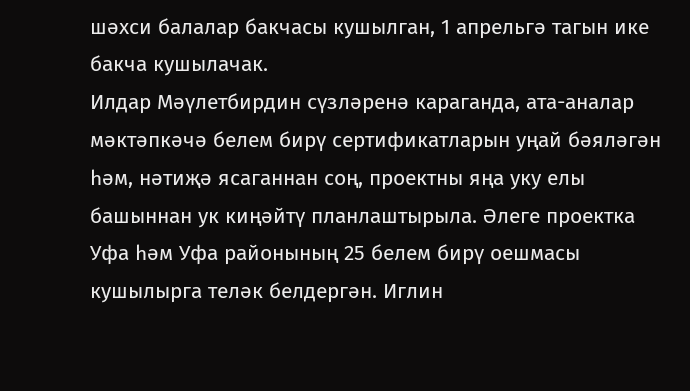шәхси балалар бакчасы кушылган, 1 апрельгә тагын ике бакча кушылачак.
Илдар Мәүлетбирдин сүзләренә караганда, ата-аналар мәктәпкәчә белем бирү сертификатларын уңай бәяләгән һәм, нәтиҗә ясаганнан соң, проектны яңа уку елы башыннан ук киңәйтү планлаштырыла. Әлеге проектка Уфа һәм Уфа районының 25 белем бирү оешмасы кушылырга теләк белдергән. Иглин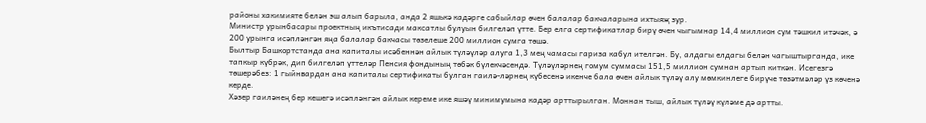районы хакимияте белән эш алып барыла, анда 2 яшькә кадәрге сабыйлар өчен балалар бакчаларына ихтыяҗ зур.
Министр урынбасары проектның икътисади максатлы булуын билгеләп үтте. Бер елга сертификатлар бирү өчен чыгымнар 14,4 миллион сум тәшкил итәчәк, ә 200 урынга исәпләнгән яңа балалар бакчасы төзелеше 200 миллион сумга төшә.
Былтыр Башкортстанда ана капиталы исәбеннән айлык түләүләр алуга 1,3 мең чамасы гариза кабул ителгән. Бу, алдагы елдагы белән чагыштырганда, ике тапкыр күбрәк, дип билгеләп үттеләр Пенсия фондының төбәк бүлекчәсендә. Түләүләрнең гомум суммасы 151,5 миллион сумнан артып киткән. Исегезгә төшерәбез: 1 гыйнвардан ана капиталы сертификаты булган гаилә-ләрнең күбесенә икенче бала өчен айлык түләү алу мөмкинлеге бирүче төзәтмәләр үз көченә керде.
Хәзер гаиләнең бер кешегә исәпләнгән айлык кереме ике яшәү минимумына кадәр арттырылган. Моннан тыш, айлык түләү күләме дә артты.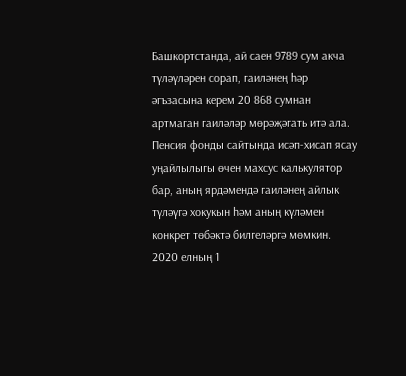Башкортстанда, ай саен 9789 сум акча түләүләрен сорап, гаиләнең һәр әгъзасына керем 20 868 сумнан артмаган гаиләләр мөрәҗәгать итә ала.
Пенсия фонды сайтында исәп-хисап ясау уңайлылыгы өчен махсус калькулятор бар, аның ярдәмендә гаиләнең айлык түләүгә хокукын һәм аның күләмен конкрет төбәктә билгеләргә мөмкин.
2020 елның 1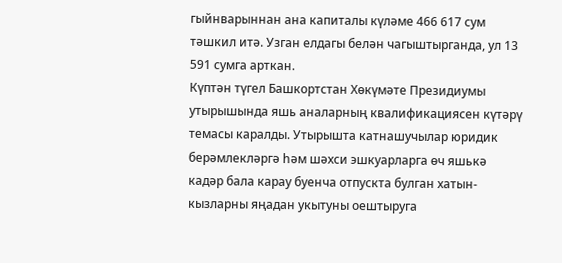гыйнварыннан ана капиталы күләме 466 617 сум тәшкил итә. Узган елдагы белән чагыштырганда, ул 13 591 сумга арткан.
Күптән түгел Башкортстан Хөкүмәте Президиумы утырышында яшь аналарның квалификациясен күтәрү темасы каралды. Утырышта катнашучылар юридик берәмлекләргә һәм шәхси эшкуарларга өч яшькә кадәр бала карау буенча отпускта булган хатын-кызларны яңадан укытуны оештыруга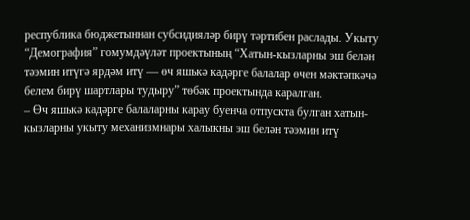республика бюджетыннан субсидияләр бирү тәртибен раслады. Укыту “Демография” гомумдәүләт проектының “Хатын-кызларны эш белән тәэмин итүгә ярдәм итү — өч яшькә кадәрге балалар өчен мәктәпкәчә белем бирү шартлары тудыру” төбәк проектында каралган.
– Өч яшькә кадәрге балаларны карау буенча отпускта булган хатын-кызларны укыту механизмнары халыкны эш белән тәэмин итү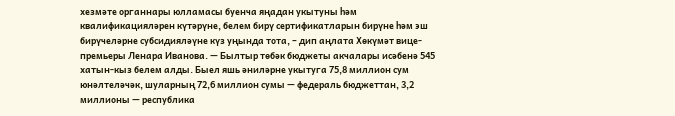хезмәте органнары юлламасы буенча яңадан укытуны һәм квалификацияләрен күтәрүне, белем бирү сертификатларын бирүне һәм эш бирүчеләрне субсидияләүне күз уңында тота, – дип аңлата Хөкүмәт вице-премьеры Ленара Иванова. — Былтыр төбәк бюджеты акчалары исәбенә 545 хатын-кыз белем алды. Быел яшь әниләрне укытуга 75,8 миллион сум юнәлтеләчәк, шуларның 72,6 миллион сумы — федераль бюджеттан, 3,2 миллионы — республика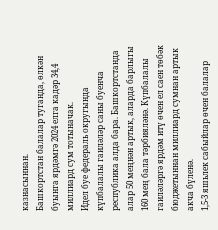казнасыннан.
Башкортстан балалар туганда, өлкән буынга ярдәмгә 2024 елга кадәр 34,4 миллиард сум тотыначак.
Идел буе федераль округында күпбалалы гаиләләр саны буенча республика алда бара. Башкортстанда алар 50 меңнән артык, аларда барлыгы 160 мең бала тәрбияләнә. Күпбалалы гаиләләргә ярдәм итү өчен ел саен төбәк бюджетыннан миллиард сумнан артык акча бүленә.
1,5-3 яшьлек сабыйлар өчен балалар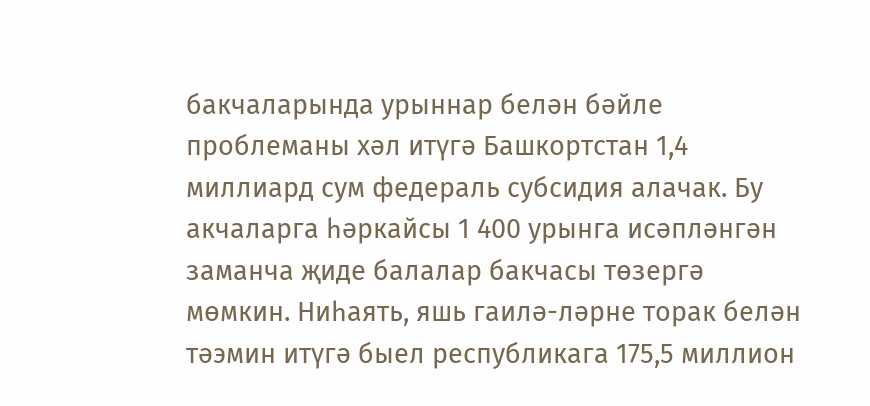бакчаларында урыннар белән бәйле проблеманы хәл итүгә Башкортстан 1,4 миллиард сум федераль субсидия алачак. Бу акчаларга һәркайсы 1 400 урынга исәпләнгән заманча җиде балалар бакчасы төзергә мөмкин. Ниһаять, яшь гаилә-ләрне торак белән тәэмин итүгә быел республикага 175,5 миллион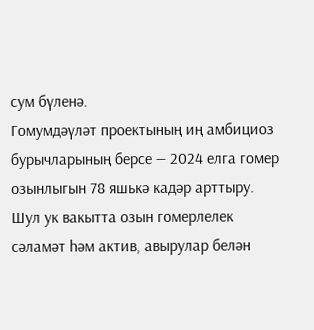сум бүленә.
Гомумдәүләт проектының иң амбициоз бурычларының берсе — 2024 елга гомер озынлыгын 78 яшькә кадәр арттыру. Шул ук вакытта озын гомерлелек сәламәт һәм актив, авырулар белән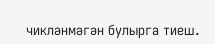чикләнмәгән булырга тиеш.